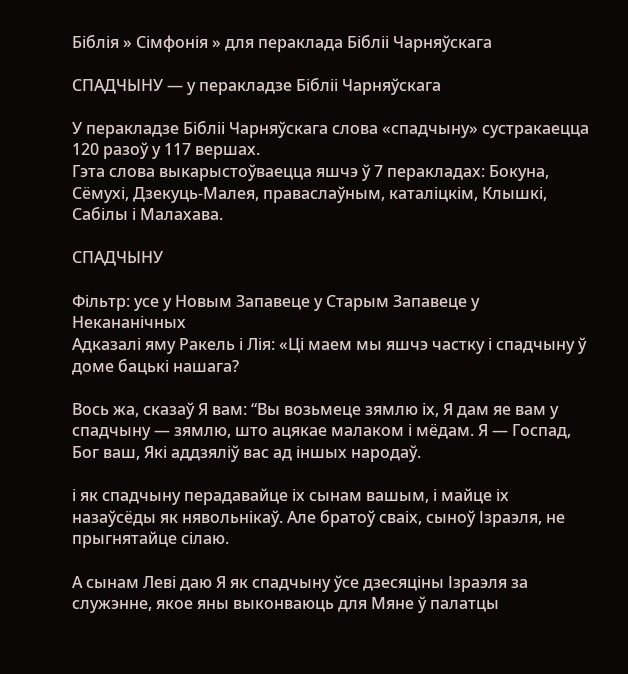Біблія » Сімфонія » для пераклада Бібліі Чарняўскага

СПАДЧЫНУ — у перакладзе Бібліі Чарняўскага

У перакладзе Бібліі Чарняўскага слова «спадчыну» сустракаецца 120 разоў у 117 вершах.
Гэта слова выкарыстоўваецца яшчэ ў 7 перакладах: Бокуна, Сёмухі, Дзекуць-Малея, праваслаўным, каталіцкім, Клышкi, Сабілы і Малахава.

СПАДЧЫНУ

Фільтр: усе у Новым Запавеце у Старым Запавеце у Некананічных
Адказалі яму Ракель і Лія: «Ці маем мы яшчэ частку і спадчыну ў доме бацькі нашага?

Вось жа, сказаў Я вам: “Вы возьмеце зямлю іх, Я дам яе вам у спадчыну — зямлю, што ацякае малаком і мёдам. Я — Госпад, Бог ваш, Які аддзяліў вас ад іншых народаў.

і як спадчыну перадавайце іх сынам вашым, і майце іх назаўсёды як нявольнікаў. Але братоў сваіх, сыноў Ізраэля, не прыгнятайце сілаю.

А сынам Леві даю Я як спадчыну ўсе дзесяціны Ізраэля за служэнне, якое яны выконваюць для Мяне ў палатцы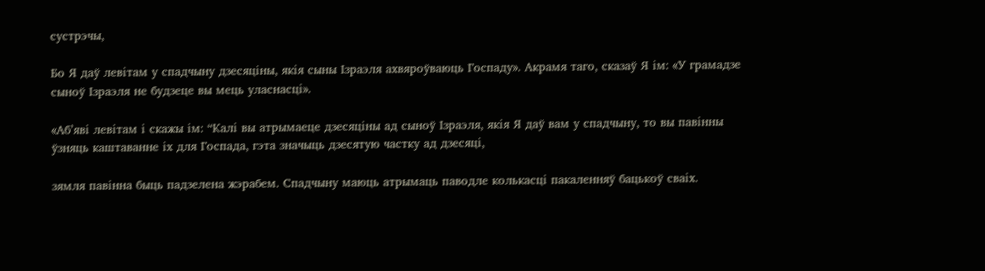сустрэчы,

Бо Я даў левітам у спадчыну дзесяціны, якія сыны Ізраэля ахвяроўваюць Госпаду». Акрамя таго, сказаў Я ім: «У грамадзе сыноў Ізраэля не будзеце вы мець уласнасці».

«Аб’яві левітам і скажы ім: “Калі вы атрымаеце дзесяціны ад сыноў Ізраэля, якія Я даў вам у спадчыну, то вы павінны ўзняць каштаванне іх для Госпада, гэта значыць дзесятую частку ад дзесяці,

зямля павінна быць падзелена жэрабем. Спадчыну маюць атрымаць паводле колькасці пакаленняў бацькоў сваіх.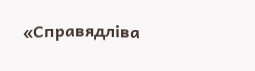«Справядліва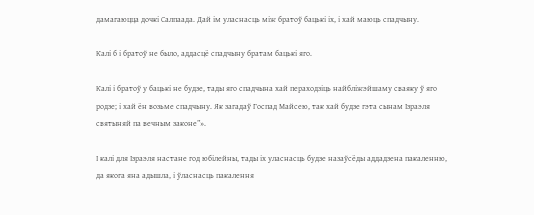дамагаюцца дочкі Салпаада. Дай ім уласнасць між братоў бацькі іх, і хай маюць спадчыну.

Калі б і братоў не было, аддасцё спадчыну братам бацькі яго.

Калі і братоў у бацькі не будзе, тады яго спадчына хай пераходзіць найбліжэйшаму сваяку ў яго родзе; і хай ён возьме спадчыну. Як загадаў Госпад Майсею, так хай будзе гэта сынам Ізраэля святыняй па вечным законе”».

І калі для Ізраэля настане год юбілейны, тады іх уласнасць будзе назаўсёды аддадзена пакаленню, да якога яна адышла, і ўласнасць пакалення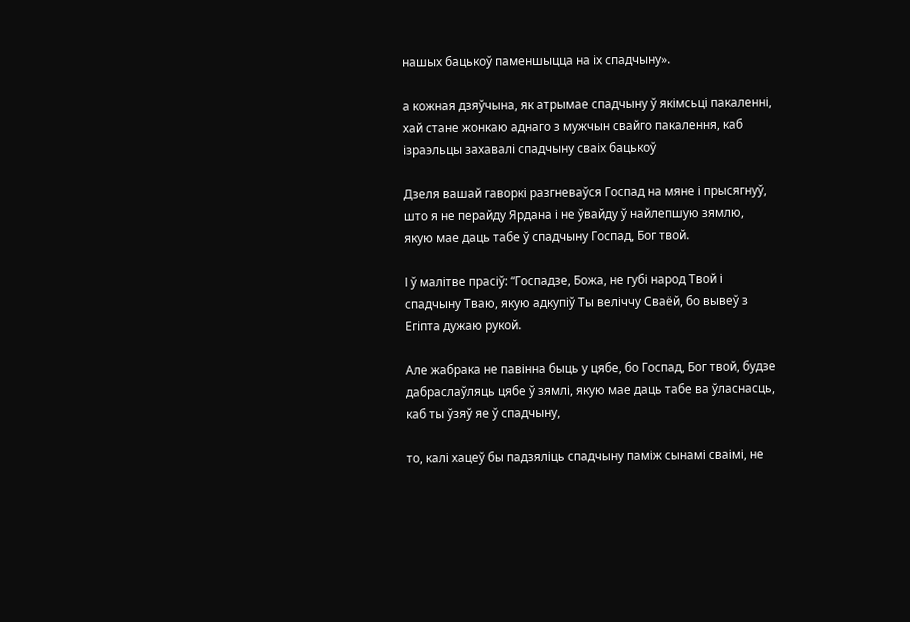нашых бацькоў паменшыцца на іх спадчыну».

а кожная дзяўчына, як атрымае спадчыну ў якімсьці пакаленні, хай стане жонкаю аднаго з мужчын свайго пакалення, каб ізраэльцы захавалі спадчыну сваіх бацькоў

Дзеля вашай гаворкі разгневаўся Госпад на мяне і прысягнуў, што я не перайду Ярдана і не ўвайду ў найлепшую зямлю, якую мае даць табе ў спадчыну Госпад, Бог твой.

І ў малітве прасіў: “Госпадзе, Божа, не губі народ Твой і спадчыну Тваю, якую адкупіў Ты веліччу Сваёй, бо вывеў з Егіпта дужаю рукой.

Але жабрака не павінна быць у цябе, бо Госпад, Бог твой, будзе дабраслаўляць цябе ў зямлі, якую мае даць табе ва ўласнасць, каб ты ўзяў яе ў спадчыну,

то, калі хацеў бы падзяліць спадчыну паміж сынамі сваімі, не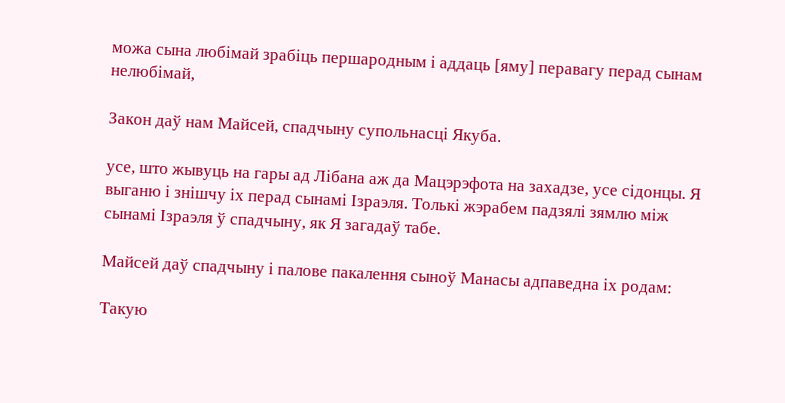можа сына любімай зрабіць першародным і аддаць [яму] перавагу перад сынам нелюбімай,

Закон даў нам Майсей, спадчыну супольнасці Якуба.

усе, што жывуць на гары ад Лібана аж да Мацэрэфота на захадзе, усе сідонцы. Я выганю і знішчу іх перад сынамі Ізраэля. Толькі жэрабем падзялі зямлю між сынамі Ізраэля ў спадчыну, як Я загадаў табе.

Майсей даў спадчыну і палове пакалення сыноў Манасы адпаведна іх родам:

Такую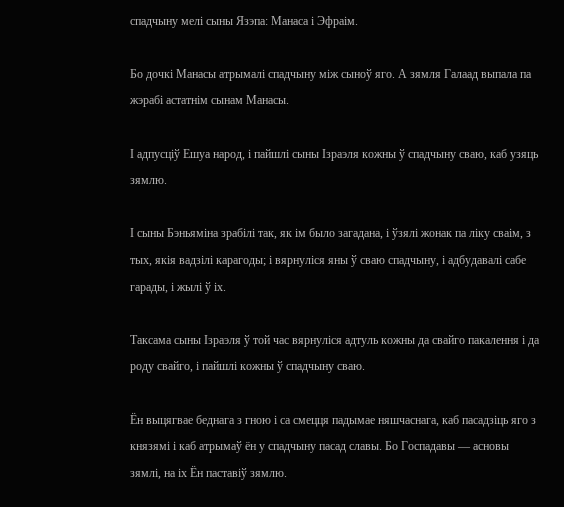спадчыну мелі сыны Язэпа: Манаса і Эфраім.

Бо дочкі Манасы атрымалі спадчыну між сыноў яго. А зямля Галаад выпала па жэрабі астатнім сынам Манасы.

І адпусціў Ешуа народ, і пайшлі сыны Ізраэля кожны ў спадчыну сваю, каб узяць зямлю.

І сыны Бэньяміна зрабілі так, як ім было загадана, і ўзялі жонак па ліку сваім, з тых, якія вадзілі карагоды; і вярнуліся яны ў сваю спадчыну, і адбудавалі сабе гарады, і жылі ў іх.

Таксама сыны Ізраэля ў той час вярнуліся адтуль кожны да свайго пакалення і да роду свайго, і пайшлі кожны ў спадчыну сваю.

Ён выцягвае беднага з гною і са смецця падымае няшчаснага, каб пасадзіць яго з князямі і каб атрымаў ён у спадчыну пасад славы. Бо Госпадавы — асновы зямлі, на іх Ён паставіў зямлю.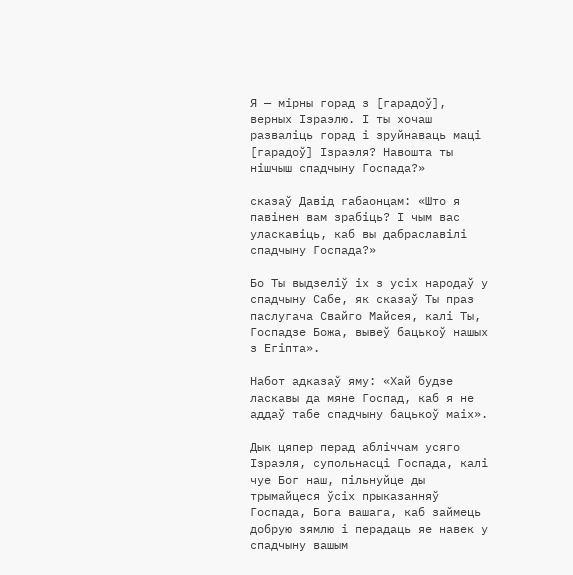Я — мірны горад з [гарадоў], верных Ізраэлю. І ты хочаш разваліць горад і зруйнаваць маці [гарадоў] Ізраэля? Навошта ты нішчыш спадчыну Госпада?»

сказаў Давід габаонцам: «Што я павінен вам зрабіць? І чым вас уласкавіць, каб вы дабраславілі спадчыну Госпада?»

Бо Ты выдзеліў іх з усіх народаў у спадчыну Сабе, як сказаў Ты праз паслугача Свайго Майсея, калі Ты, Госпадзе Божа, вывеў бацькоў нашых з Егіпта».

Набот адказаў яму: «Хай будзе ласкавы да мяне Госпад, каб я не аддаў табе спадчыну бацькоў маіх».

Дык цяпер перад абліччам усяго Ізраэля, супольнасці Госпада, калі чуе Бог наш, пільнуйце ды трымайцеся ўсіх прыказанняў Госпада, Бога вашага, каб займець добрую зямлю і перадаць яе навек у спадчыну вашым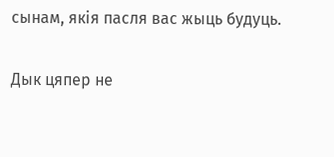сынам, якія пасля вас жыць будуць.

Дык цяпер не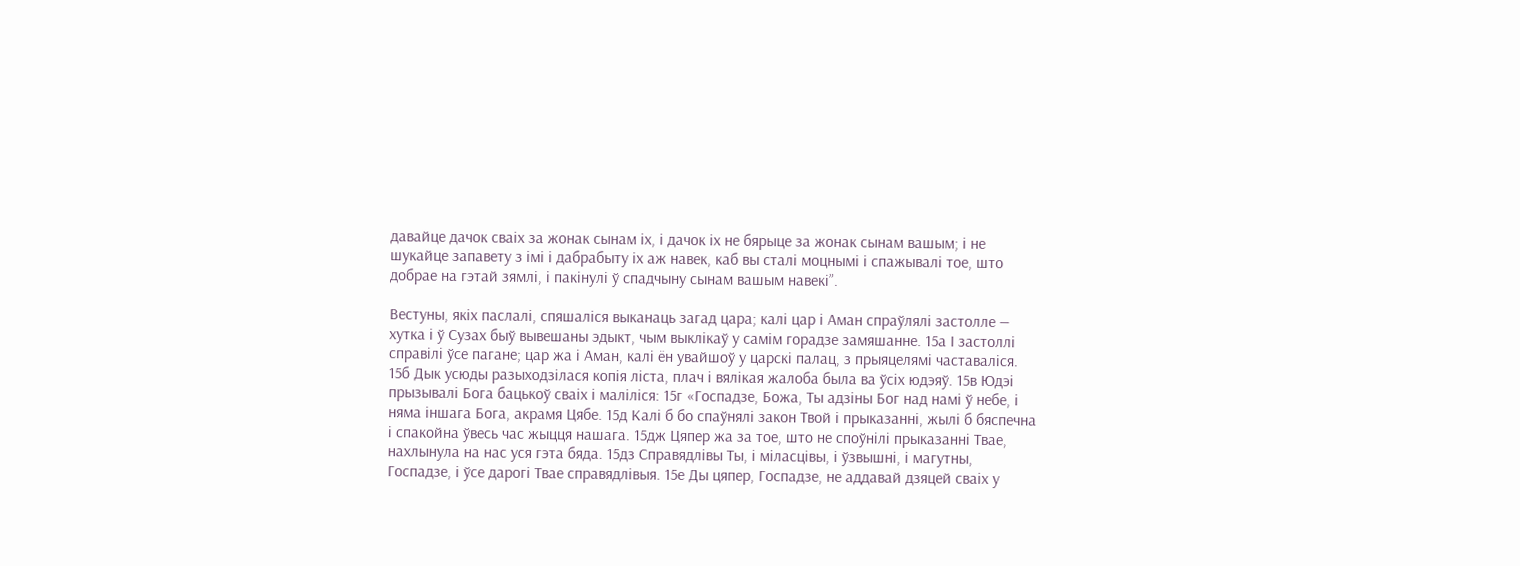давайце дачок сваіх за жонак сынам іх, і дачок іх не бярыце за жонак сынам вашым; і не шукайце запавету з імі і дабрабыту іх аж навек, каб вы сталі моцнымі і спажывалі тое, што добрае на гэтай зямлі, і пакінулі ў спадчыну сынам вашым навекі”.

Вестуны, якіх паслалі, спяшаліся выканаць загад цара; калі цар і Аман спраўлялі застолле — хутка і ў Сузах быў вывешаны эдыкт, чым выклікаў у самім горадзе замяшанне. 15а І застоллі справілі ўсе пагане; цар жа і Аман, калі ён увайшоў у царскі палац, з прыяцелямі частаваліся. 15б Дык усюды разыходзілася копія ліста, плач і вялікая жалоба была ва ўсіх юдэяў. 15в Юдэі прызывалі Бога бацькоў сваіх і маліліся: 15г «Госпадзе, Божа, Ты адзіны Бог над намі ў небе, і няма іншага Бога, акрамя Цябе. 15д Калі б бо спаўнялі закон Твой і прыказанні, жылі б бяспечна і спакойна ўвесь час жыцця нашага. 15дж Цяпер жа за тое, што не споўнілі прыказанні Твае, нахлынула на нас уся гэта бяда. 15дз Справядлівы Ты, і міласцівы, і ўзвышні, і магутны, Госпадзе, і ўсе дарогі Твае справядлівыя. 15е Ды цяпер, Госпадзе, не аддавай дзяцей сваіх у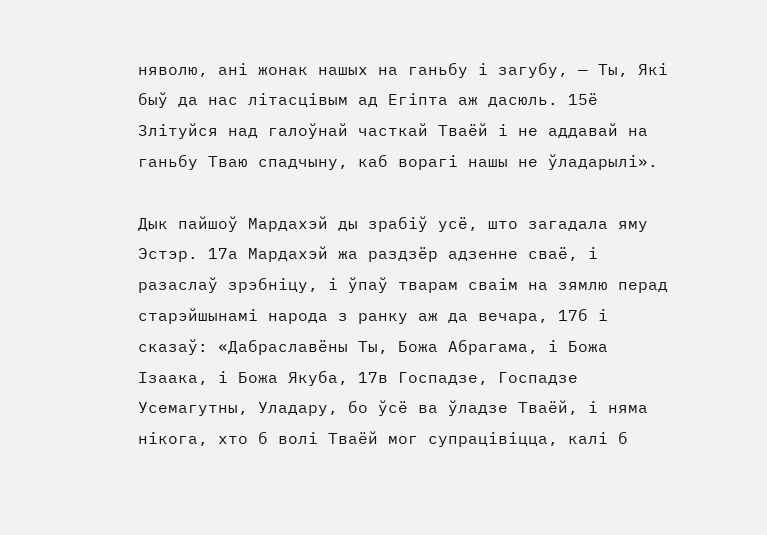няволю, ані жонак нашых на ганьбу і загубу, — Ты, Які быў да нас літасцівым ад Егіпта аж дасюль. 15ё Злітуйся над галоўнай часткай Тваёй і не аддавай на ганьбу Тваю спадчыну, каб ворагі нашы не ўладарылі».

Дык пайшоў Мардахэй ды зрабіў усё, што загадала яму Эстэр. 17а Мардахэй жа раздзёр адзенне сваё, і разаслаў зрэбніцу, і ўпаў тварам сваім на зямлю перад старэйшынамі народа з ранку аж да вечара, 17б і сказаў: «Дабраславёны Ты, Божа Абрагама, і Божа Ізаака, і Божа Якуба, 17в Госпадзе, Госпадзе Усемагутны, Уладару, бо ўсё ва ўладзе Тваёй, і няма нікога, хто б волі Тваёй мог супрацівіцца, калі б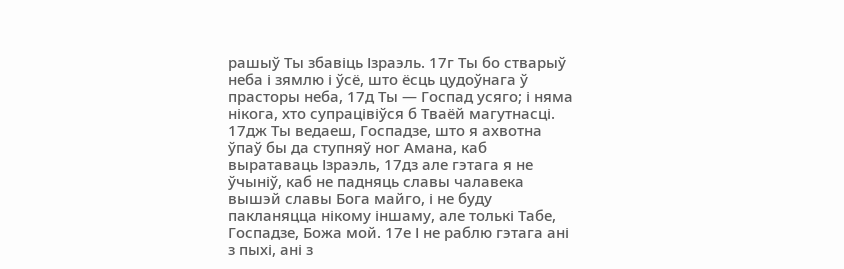рашыў Ты збавіць Ізраэль. 17г Ты бо стварыў неба і зямлю і ўсё, што ёсць цудоўнага ў прасторы неба, 17д Ты — Госпад усяго; і няма нікога, хто супрацівіўся б Тваёй магутнасці. 17дж Ты ведаеш, Госпадзе, што я ахвотна ўпаў бы да ступняў ног Амана, каб выратаваць Ізраэль, 17дз але гэтага я не ўчыніў, каб не падняць славы чалавека вышэй славы Бога майго, і не буду пакланяцца нікому іншаму, але толькі Табе, Госпадзе, Божа мой. 17е І не раблю гэтага ані з пыхі, ані з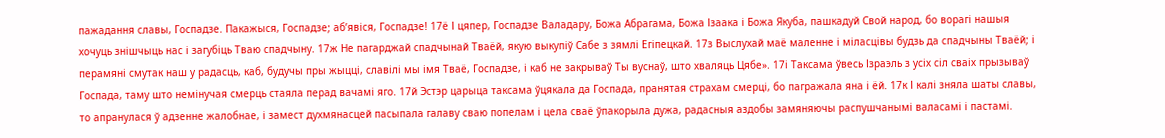пажадання славы, Госпадзе. Пакажыся, Госпадзе; аб’явіся, Госпадзе! 17ё І цяпер, Госпадзе Валадару, Божа Абрагама, Божа Ізаака і Божа Якуба, пашкадуй Свой народ, бо ворагі нашыя хочуць знішчыць нас і загубіць Тваю спадчыну. 17ж Не пагарджай спадчынай Тваёй, якую выкупіў Сабе з зямлі Егіпецкай. 17з Выслухай маё маленне і міласцівы будзь да спадчыны Тваёй; і перамяні смутак наш у радасць, каб, будучы пры жыцці, славілі мы імя Тваё, Госпадзе, і каб не закрываў Ты вуснаў, што хваляць Цябе». 17і Таксама ўвесь Ізраэль з усіх сіл сваіх прызываў Госпада, таму што немінучая смерць стаяла перад вачамі яго. 17й Эстэр царыца таксама ўцякала да Госпада, пранятая страхам смерці, бо пагражала яна і ёй. 17к І калі зняла шаты славы, то апранулася ў адзенне жалобнае, і замест духмянасцей пасыпала галаву сваю попелам і цела сваё ўпакорыла дужа, радасныя аздобы замяняючы распушчанымі валасамі і пастамі.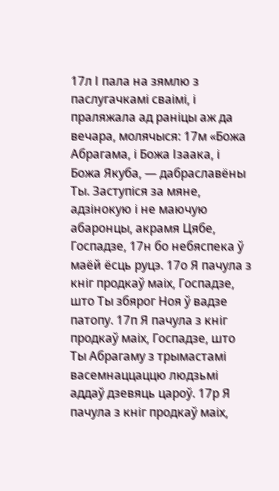17л І пала на зямлю з паслугачкамі сваімі, і праляжала ад раніцы аж да вечара, молячыся: 17м «Божа Абрагама, і Божа Ізаака, і Божа Якуба, — дабраславёны Ты. Заступіся за мяне, адзінокую і не маючую абаронцы, акрамя Цябе, Госпадзе, 17н бо небяспека ў маёй ёсць руцэ. 17о Я пачула з кніг продкаў маіх, Госпадзе, што Ты збярог Ноя ў вадзе патопу. 17п Я пачула з кніг продкаў маіх, Госпадзе, што Ты Абрагаму з трымастамі васемнаццаццю людзьмі аддаў дзевяць цароў. 17р Я пачула з кніг продкаў маіх,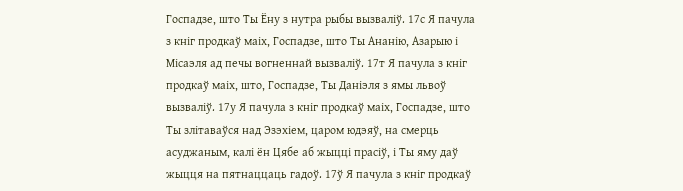Госпадзе, што Ты Ёну з нутра рыбы вызваліў. 17с Я пачула з кніг продкаў маіх, Госпадзе, што Ты Ананію, Азарыю і Місаэля ад печы вогненнай вызваліў. 17т Я пачула з кніг продкаў маіх, што, Госпадзе, Ты Даніэля з ямы львоў вызваліў. 17у Я пачула з кніг продкаў маіх, Госпадзе, што Ты злітаваўся над Эзэхіем, царом юдэяў, на смерць асуджаным, калі ён Цябе аб жыцці прасіў, і Ты яму даў жыцця на пятнаццаць гадоў. 17ў Я пачула з кніг продкаў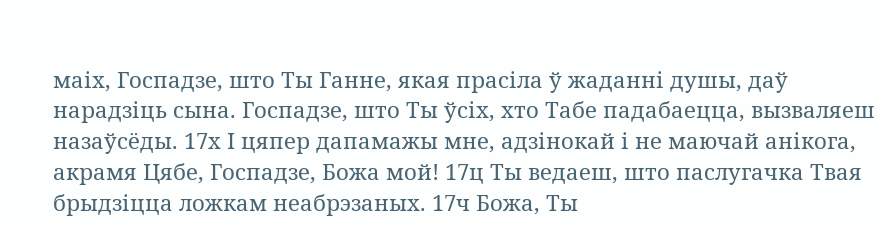маіх, Госпадзе, што Ты Ганне, якая прасіла ў жаданні душы, даў нарадзіць сына. Госпадзе, што Ты ўсіх, хто Табе падабаецца, вызваляеш назаўсёды. 17х І цяпер дапамажы мне, адзінокай і не маючай анікога, акрамя Цябе, Госпадзе, Божа мой! 17ц Ты ведаеш, што паслугачка Твая брыдзіцца ложкам неабрэзаных. 17ч Божа, Ты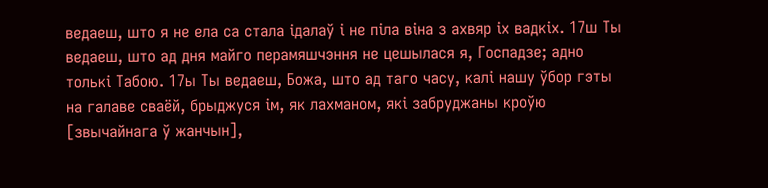ведаеш, што я не ела са стала ідалаў і не піла віна з ахвяр іх вадкіх. 17ш Ты ведаеш, што ад дня майго перамяшчэння не цешылася я, Госпадзе; адно толькі Табою. 17ы Ты ведаеш, Божа, што ад таго часу, калі нашу ўбор гэты на галаве сваёй, брыджуся ім, як лахманом, які забруджаны кроўю [звычайнага ў жанчын],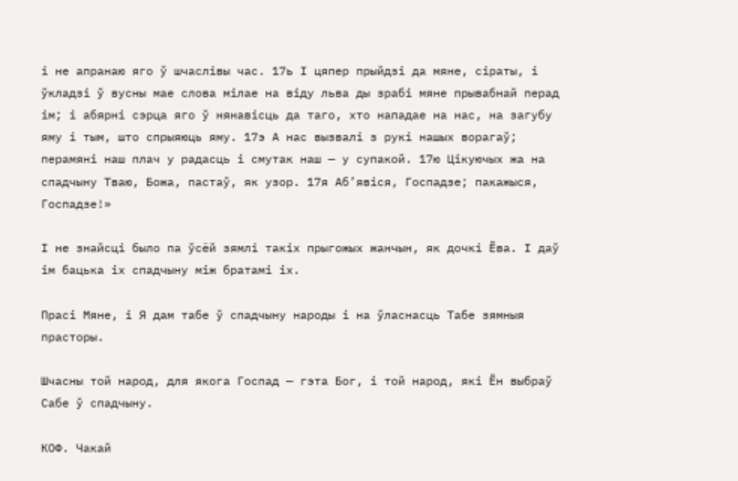і не апранаю яго ў шчаслівы час. 17ь І цяпер прыйдзі да мяне, сіраты, і ўкладзі ў вусны мае слова мілае на віду льва ды зрабі мяне прывабнай перад ім; і абярні сэрца яго ў нянавісць да таго, хто нападае на нас, на загубу яму і тым, што спрыяюць яму. 17э А нас вызвалі з рукі нашых ворагаў; перамяні наш плач у радасць і смутак наш — у супакой. 17ю Цікуючых жа на спадчыну Тваю, Божа, пастаў, як узор. 17я Аб’явіся, Госпадзе; пакажыся, Госпадзе!»

І не знайсці было па ўсёй зямлі такіх прыгожых жанчын, як дочкі Ёва. І даў ім бацька іх спадчыну між братамі іх.

Прасі Мяне, і Я дам табе ў спадчыну народы і на ўласнасць Табе зямныя прасторы.

Шчасны той народ, для якога Госпад — гэта Бог, і той народ, які Ён выбраў Сабе ў спадчыну.

КОФ. Чакай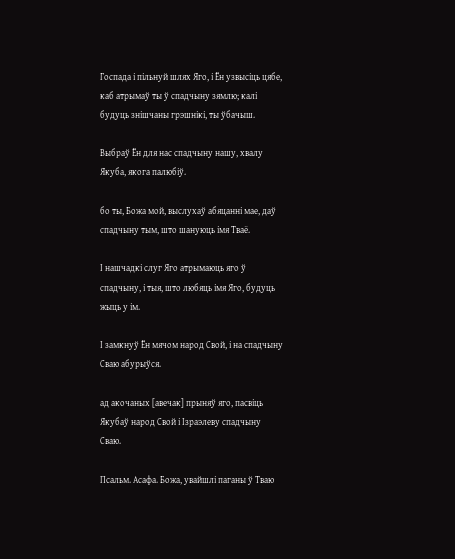Госпада і пільнуй шлях Яго, і Ён узвысіць цябе, каб атрымаў ты ў спадчыну зямлю; калі будуць знішчаны грэшнікі, ты ўбачыш.

Выбраў Ён для нас спадчыну нашу, хвалу Якуба, якога палюбіў.

бо ты, Божа мой, выслухаў абяцанні мае, даў спадчыну тым, што шануюць імя Тваё.

І нашчадкі слуг Яго атрымаюць яго ў спадчыну, і тыя, што любяць імя Яго, будуць жыць у ім.

І замкнуў Ён мячом народ Свой, і на спадчыну Сваю абурыўся.

ад акочаных [авечак] прыняў яго, пасвіць Якубаў народ Свой і Ізраэлеву спадчыну Сваю.

Псальм. Асафа. Божа, увайшлі паганы ў Тваю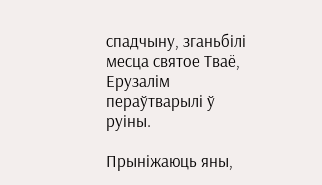спадчыну, зганьбілі месца святое Тваё, Ерузалім пераўтварылі ў руіны.

Прыніжаюць яны,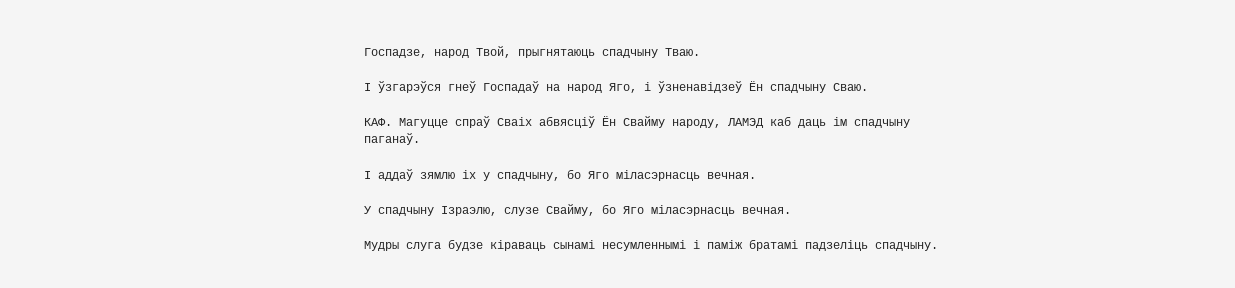Госпадзе, народ Твой, прыгнятаюць спадчыну Тваю.

І ўзгарэўся гнеў Госпадаў на народ Яго, і ўзненавідзеў Ён спадчыну Сваю.

КАФ. Магуцце спраў Сваіх абвясціў Ён Свайму народу, ЛАМЭД каб даць ім спадчыну паганаў.

І аддаў зямлю іх у спадчыну, бо Яго міласэрнасць вечная.

У спадчыну Ізраэлю, слузе Свайму, бо Яго міласэрнасць вечная.

Мудры слуга будзе кіраваць сынамі несумленнымі і паміж братамі падзеліць спадчыну.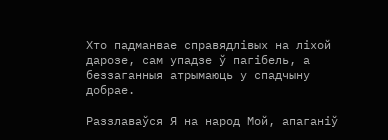Хто падманвае справядлівых на ліхой дарозе, сам упадзе ў пагібель, а беззаганныя атрымаюць у спадчыну добрае.

Раззлаваўся Я на народ Мой, апаганіў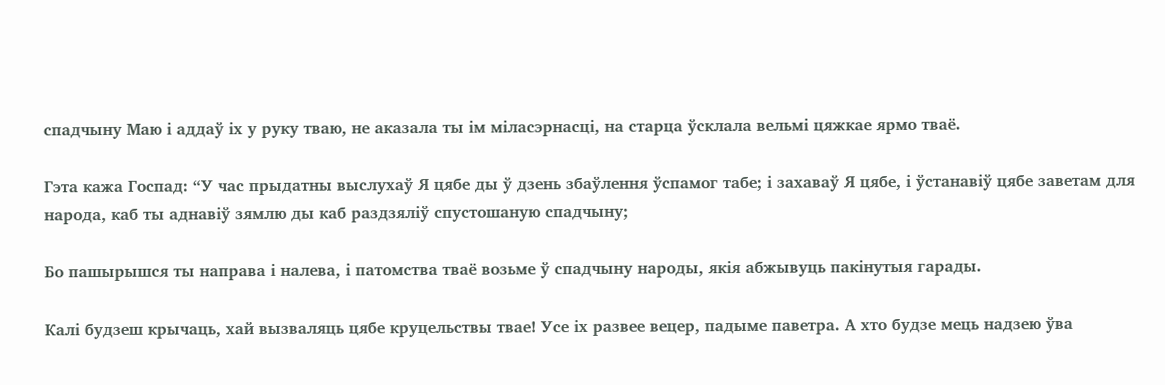спадчыну Маю і аддаў іх у руку тваю, не аказала ты ім міласэрнасці, на старца ўсклала вельмі цяжкае ярмо тваё.

Гэта кажа Госпад: “У час прыдатны выслухаў Я цябе ды ў дзень збаўлення ўспамог табе; і захаваў Я цябе, і ўстанавіў цябе заветам для народа, каб ты аднавіў зямлю ды каб раздзяліў спустошаную спадчыну;

Бо пашырышся ты направа і налева, і патомства тваё возьме ў спадчыну народы, якія абжывуць пакінутыя гарады.

Калі будзеш крычаць, хай вызваляць цябе круцельствы твае! Усе іх развее вецер, падыме паветра. А хто будзе мець надзею ўва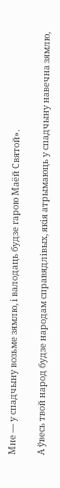Мне — у спадчыну возьме зямлю, і валодаць будзе гарою Маёй Святой».

А ўвесь твой народ будзе народам справядлівых, якія атрымаюць у спадчыну навечна зямлю,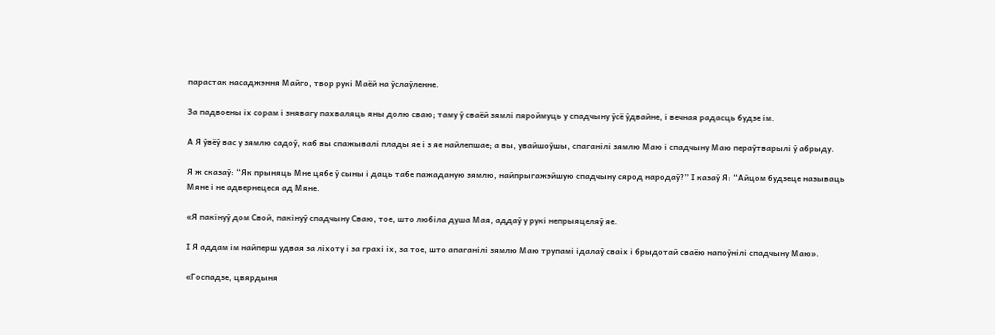парастак насаджэння Майго, твор рукі Маёй на ўслаўленне.

За падвоены іх сорам і знявагу пахваляць яны долю сваю; таму ў сваёй зямлі пяроймуць у спадчыну ўсё ўдвайне, і вечная радасць будзе ім.

А Я ўвёў вас у зямлю садоў, каб вы спажывалі плады яе і з яе найлепшае; а вы, увайшоўшы, спаганілі зямлю Маю і спадчыну Маю пераўтварылі ў абрыду.

Я ж сказаў: “Як прыняць Мне цябе ў сыны і даць табе пажаданую зямлю, найпрыгажэйшую спадчыну сярод народаў?” І казаў Я: “Айцом будзеце называць Мяне і не адвернецеся ад Мяне.

«Я пакінуў дом Свой, пакінуў спадчыну Сваю, тое, што любіла душа Мая, аддаў у рукі непрыяцеляў яе.

І Я аддам ім найперш удвая за ліхоту і за грахі іх, за тое, што апаганілі зямлю Маю трупамі ідалаў сваіх і брыдотай сваёю напоўнілі спадчыну Маю».

«Госпадзе, цвярдыня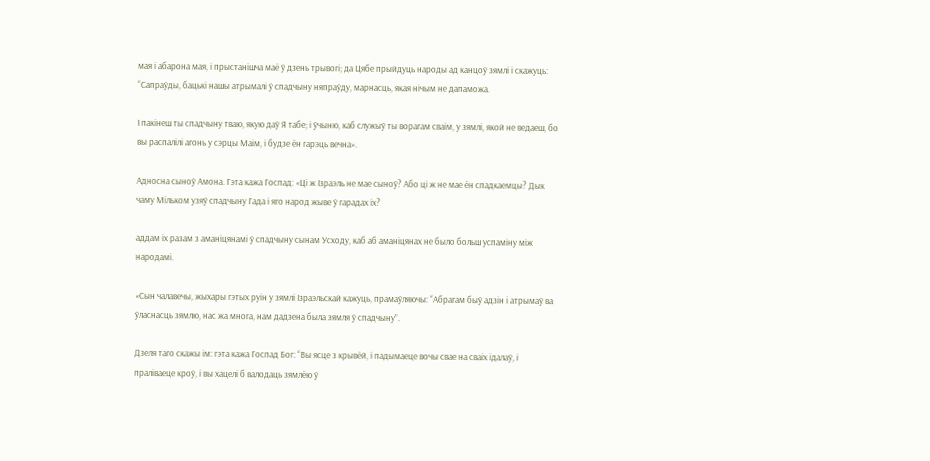мая і абарона мая, і прыстанішча маё ў дзень трывогі; да Цябе прыйдуць народы ад канцоў зямлі і скажуць: “Сапраўды, бацькі нашы атрымалі ў спадчыну няпраўду, марнасць, якая нічым не дапаможа.

І пакінеш ты спадчыну тваю, якую даў Я табе; і ўчыню, каб служыў ты ворагам сваім, у зямлі, якой не ведаеш, бо вы распалілі агонь у сэрцы Маім, і будзе ён гарэць вечна».

Адносна сыноў Амона. Гэта кажа Госпад: «Ці ж Ізраэль не мае сыноў? Або ці ж не мае ён спадкаемцы? Дык чаму Мільком узяў спадчыну Гада і яго народ жыве ў гарадах іх?

аддам іх разам з аманіцянамі ў спадчыну сынам Усходу, каб аб аманіцянах не было больш успаміну між народамі.

«Сын чалавечы, жыхары гэтых руін у зямлі Ізраэльскай кажуць, прамаўляючы: “Абрагам быў адзін і атрымаў ва ўласнасць зямлю, нас жа многа, нам дадзена была зямля ў спадчыну”.

Дзеля таго скажы ім: гэта кажа Госпад Бог: “Вы ясце з крывёй, і падымаеце вочы свае на сваіх ідалаў, і праліваеце кроў, і вы хацелі б валодаць зямлёю ў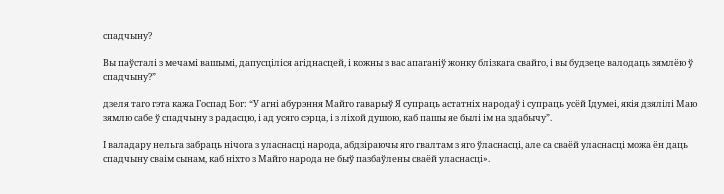спадчыну?

Вы паўсталі з мечамі вашымі, дапусціліся агіднасцей, і кожны з вас апаганіў жонку блізкага свайго, і вы будзеце валодаць зямлёю ў спадчыну?”

дзеля таго гэта кажа Госпад Бог: “У агні абурэння Майго гаварыў Я супраць астатніх народаў і супраць усёй Ідумеі, якія дзялілі Маю зямлю сабе ў спадчыну з радасцю, і ад усяго сэрца, і з ліхой душою, каб пашы яе былі ім на здабычу”.

І валадару нельга забраць нічога з уласнасці народа, абдзіраючы яго гвалтам з яго ўласнасці, але са сваёй уласнасці можа ён даць спадчыну сваім сынам, каб ніхто з Майго народа не быў пазбаўлены сваёй уласнасці».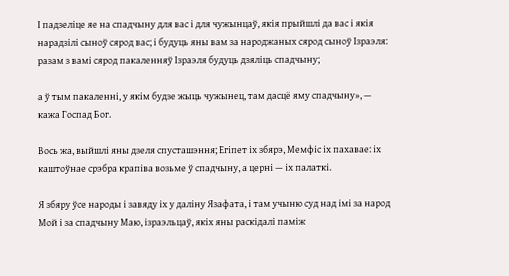І падзеліце яе на спадчыну для вас і для чужынцаў, якія прыйшлі да вас і якія нарадзілі сыноў сярод вас; і будуць яны вам за народжаных сярод сыноў Ізраэля: разам з вамі сярод пакаленняў Ізраэля будуць дзяліць спадчыну;

а ў тым пакаленні, у якім будзе жыць чужынец, там дасцё яму спадчыну», — кажа Госпад Бог.

Вось жа, выйшлі яны дзеля спусташэння; Егіпет іх збярэ, Мемфіс іх пахавае: іх каштоўнае срэбра крапіва возьме ў спадчыну, а церні — іх палаткі.

Я збяру ўсе народы і завяду іх у даліну Язафата, і там учыню суд над імі за народ Мой і за спадчыну Маю, ізраэльцаў, якіх яны раскідалі паміж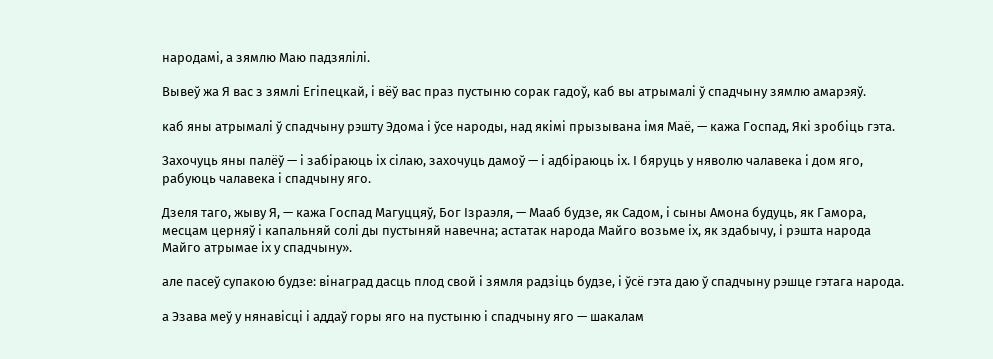народамі, а зямлю Маю падзялілі.

Вывеў жа Я вас з зямлі Егіпецкай, і вёў вас праз пустыню сорак гадоў, каб вы атрымалі ў спадчыну зямлю амарэяў.

каб яны атрымалі ў спадчыну рэшту Эдома і ўсе народы, над якімі прызывана імя Маё, — кажа Госпад, Які зробіць гэта.

Захочуць яны палёў — і забіраюць іх сілаю, захочуць дамоў — і адбіраюць іх. І бяруць у няволю чалавека і дом яго, рабуюць чалавека і спадчыну яго.

Дзеля таго, жыву Я, — кажа Госпад Магуццяў, Бог Ізраэля, — Мааб будзе, як Садом, і сыны Амона будуць, як Гамора, месцам церняў і капальняй солі ды пустыняй навечна; астатак народа Майго возьме іх, як здабычу, і рэшта народа Майго атрымае іх у спадчыну».

але пасеў супакою будзе: вінаград дасць плод свой і зямля радзіць будзе, і ўсё гэта даю ў спадчыну рэшце гэтага народа.

а Эзава меў у нянавісці і аддаў горы яго на пустыню і спадчыну яго — шакалам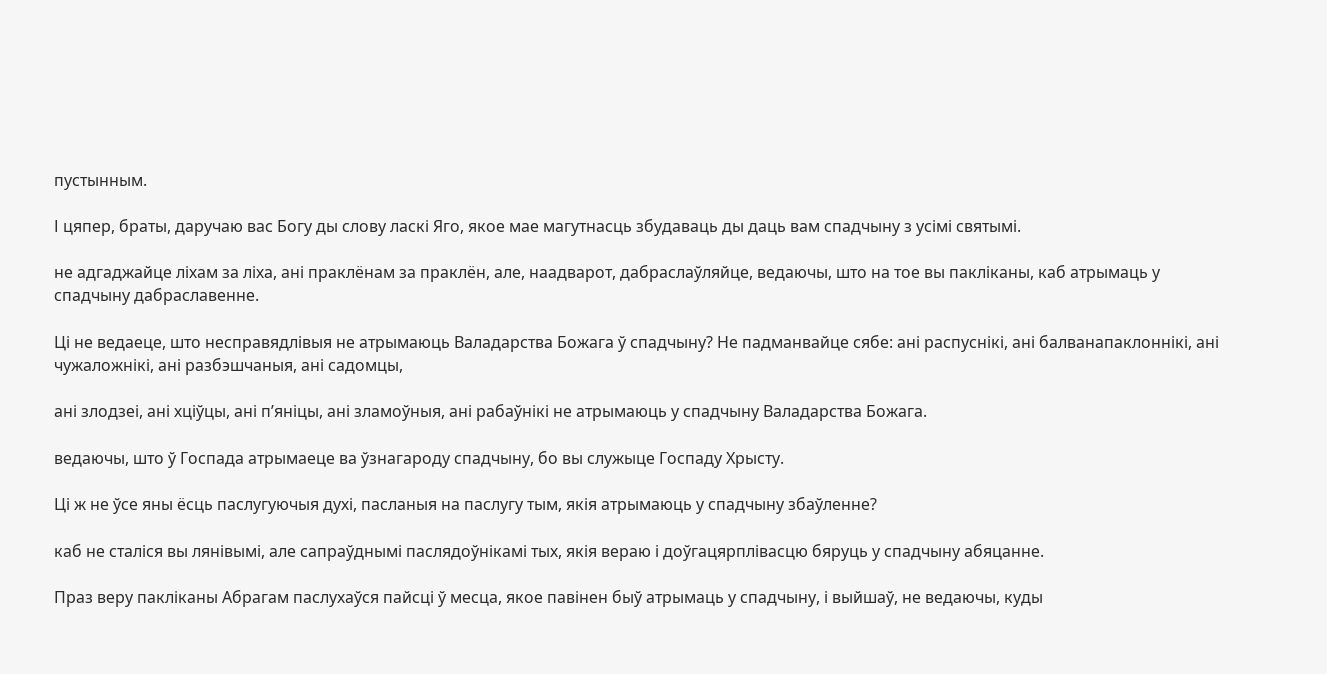пустынным.

І цяпер, браты, даручаю вас Богу ды слову ласкі Яго, якое мае магутнасць збудаваць ды даць вам спадчыну з усімі святымі.

не адгаджайце ліхам за ліха, ані праклёнам за праклён, але, наадварот, дабраслаўляйце, ведаючы, што на тое вы пакліканы, каб атрымаць у спадчыну дабраславенне.

Ці не ведаеце, што несправядлівыя не атрымаюць Валадарства Божага ў спадчыну? Не падманвайце сябе: ані распуснікі, ані балванапаклоннікі, ані чужаложнікі, ані разбэшчаныя, ані садомцы,

ані злодзеі, ані хціўцы, ані п’яніцы, ані зламоўныя, ані рабаўнікі не атрымаюць у спадчыну Валадарства Божага.

ведаючы, што ў Госпада атрымаеце ва ўзнагароду спадчыну, бо вы служыце Госпаду Хрысту.

Ці ж не ўсе яны ёсць паслугуючыя духі, пасланыя на паслугу тым, якія атрымаюць у спадчыну збаўленне?

каб не сталіся вы лянівымі, але сапраўднымі паслядоўнікамі тых, якія вераю і доўгацярплівасцю бяруць у спадчыну абяцанне.

Праз веру пакліканы Абрагам паслухаўся пайсці ў месца, якое павінен быў атрымаць у спадчыну, і выйшаў, не ведаючы, куды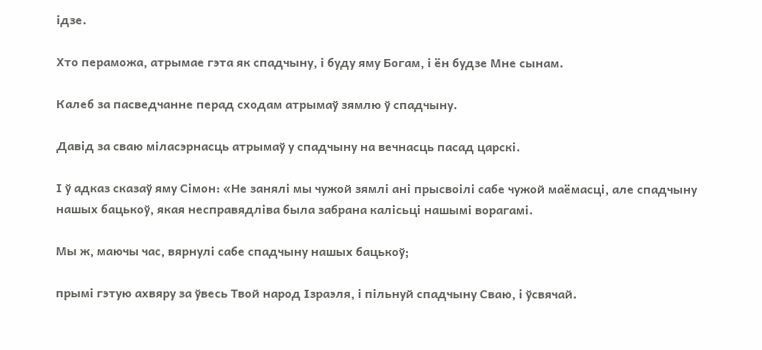ідзе.

Хто пераможа, атрымае гэта як спадчыну, і буду яму Богам, і ён будзе Мне сынам.

Калеб за пасведчанне перад сходам атрымаў зямлю ў спадчыну.

Давід за сваю міласэрнасць атрымаў у спадчыну на вечнасць пасад царскі.

І ў адказ сказаў яму Сімон: «Не занялі мы чужой зямлі ані прысвоілі сабе чужой маёмасці, але спадчыну нашых бацькоў, якая несправядліва была забрана калісьці нашымі ворагамі.

Мы ж, маючы час, вярнулі сабе спадчыну нашых бацькоў;

прымі гэтую ахвяру за ўвесь Твой народ Ізраэля, і пільнуй спадчыну Сваю, і ўсвячай.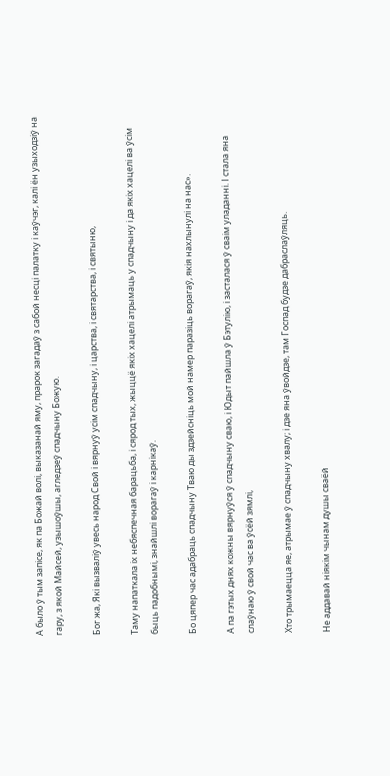А было ў тым запісе, як па Божай волі, выказанай яму, прарок загадаў з сабой несці палатку і каўчэг, калі ён узыходзіў на гару, з якой Майсей, узышоўшы, агледзеў спадчыну Божую.

Бог жа, Які вызваліў увесь народ Свой і вярнуў усім спадчыну, і царства, і святарства, і святыню,

Таму напаткала іх небяспечная барацьба, і сярод тых, жыццё якіх хацелі атрымаць у спадчыну і да якіх хацелі ва ўсім быць падобнымі, знайшлі ворагаў і карнікаў.

Бо цяпер час адабраць спадчыну Тваю ды здзейсніць мой намер паразіць ворагаў, якія нахлынулі на нас».

А па гэтых днях кожны вярнуўся ў спадчыну сваю, і Юдыт пайшла ў Бэтулію, і засталася ў сваім уладанні. І стала яна слаўнаю ў свой час ва ўсёй зямлі,

Хто трымаецца яе, атрымае ў спадчыну хвалу; і дзе яна ўвойдзе, там Госпад будзе дабраслаўляць.

Не аддавай ніякім чынам душы сваёй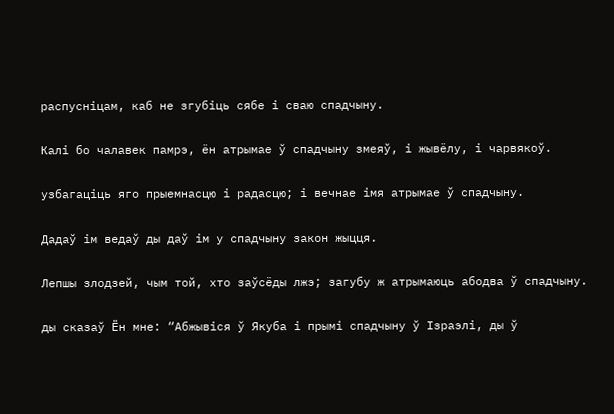распусніцам, каб не згубіць сябе і сваю спадчыну.

Калі бо чалавек памрэ, ён атрымае ў спадчыну змеяў, і жывёлу, і чарвякоў.

узбагаціць яго прыемнасцю і радасцю; і вечнае імя атрымае ў спадчыну.

Дадаў ім ведаў ды даў ім у спадчыну закон жыцця.

Лепшы злодзей, чым той, хто заўсёды лжэ; загубу ж атрымаюць абодва ў спадчыну.

ды сказаў Ён мне: “Абжывіся ў Якуба і прымі спадчыну ў Ізраэлі, ды ў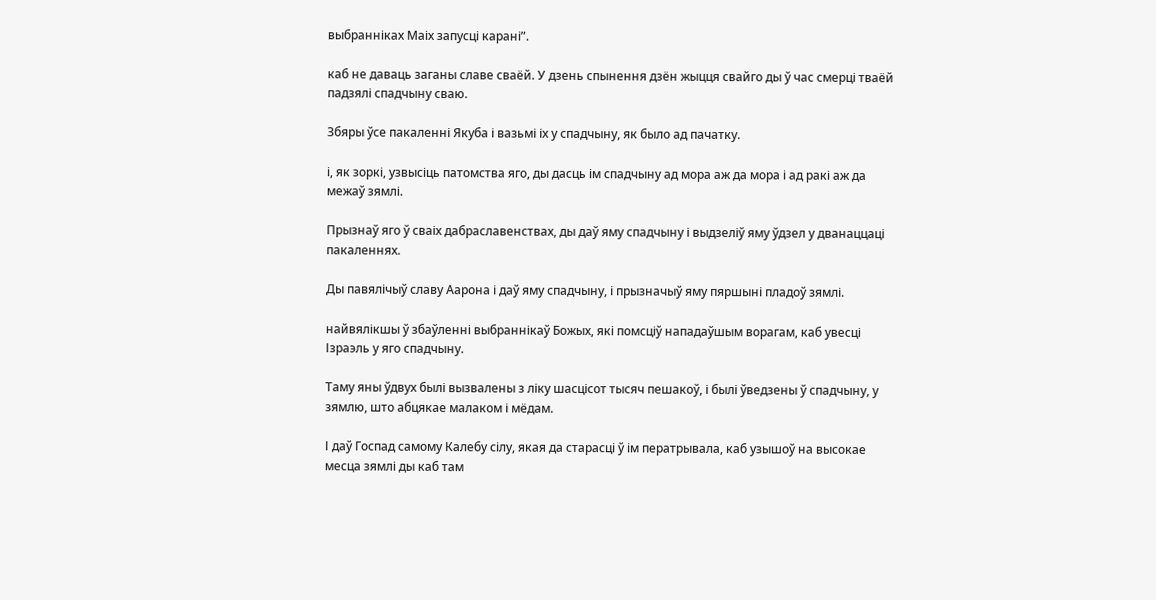выбранніках Маіх запусці карані”.

каб не даваць заганы славе сваёй. У дзень спынення дзён жыцця свайго ды ў час смерці тваёй падзялі спадчыну сваю.

Збяры ўсе пакаленні Якуба і вазьмі іх у спадчыну, як было ад пачатку.

і, як зоркі, узвысіць патомства яго, ды дасць ім спадчыну ад мора аж да мора і ад ракі аж да межаў зямлі.

Прызнаў яго ў сваіх дабраславенствах, ды даў яму спадчыну і выдзеліў яму ўдзел у дванаццаці пакаленнях.

Ды павялічыў славу Аарона і даў яму спадчыну, і прызначыў яму пяршыні пладоў зямлі.

найвялікшы ў збаўленні выбраннікаў Божых, які помсціў нападаўшым ворагам, каб увесці Ізраэль у яго спадчыну.

Таму яны ўдвух былі вызвалены з ліку шасцісот тысяч пешакоў, і былі ўведзены ў спадчыну, у зямлю, што абцякае малаком і мёдам.

І даў Госпад самому Калебу сілу, якая да старасці ў ім ператрывала, каб узышоў на высокае месца зямлі ды каб там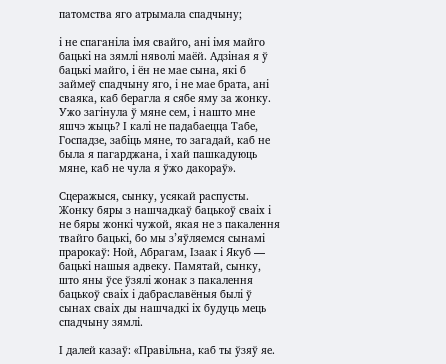патомства яго атрымала спадчыну;

і не спаганіла імя свайго, ані імя майго бацькі на зямлі няволі маёй. Адзіная я ў бацькі майго, і ён не мае сына, які б займеў спадчыну яго, і не мае брата, ані сваяка, каб берагла я сябе яму за жонку. Ужо загінула ў мяне сем, і нашто мне яшчэ жыць? І калі не падабаецца Табе, Госпадзе, забіць мяне, то загадай, каб не была я пагарджана, і хай пашкадуюць мяне, каб не чула я ўжо дакораў».

Сцеражыся, сынку, усякай распусты. Жонку бяры з нашчадкаў бацькоў сваіх і не бяры жонкі чужой, якая не з пакалення твайго бацькі, бо мы з’яўляемся сынамі прарокаў: Ной, Абрагам, Ізаак і Якуб — бацькі нашыя адвеку. Памятай, сынку, што яны ўсе ўзялі жонак з пакалення бацькоў сваіх і дабраславёныя былі ў сынах сваіх ды нашчадкі іх будуць мець спадчыну зямлі.

І далей казаў: «Правільна, каб ты ўзяў яе.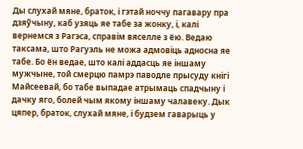Ды слухай мяне, браток, і гэтай ноччу пагавару пра дзяўчыну, каб узяць яе табе за жонку, і, калі вернемся з Рагэса, справім вяселле з ёю. Ведаю таксама, што Рагуэль не можа адмовіць адносна яе табе. Бо ён ведае, што калі аддасць яе іншаму мужчыне, той смерцю памрэ паводле прысуду кнігі Майсеевай, бо табе выпадае атрымаць спадчыну і дачку яго, болей чым якому іншаму чалавеку. Дык цяпер, браток, слухай мяне, і будзем гаварыць у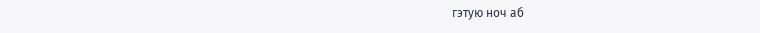гэтую ноч аб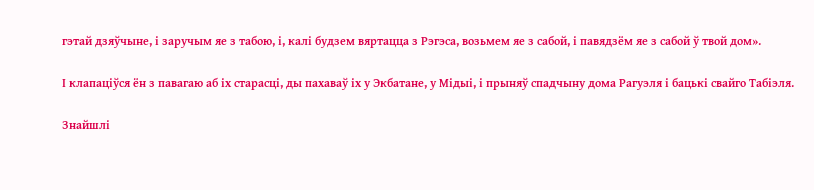гэтай дзяўчыне, і заручым яе з табою, і, калі будзем вяртацца з Рэгэса, возьмем яе з сабой, і павядзём яе з сабой ў твой дом».

І клапаціўся ён з павагаю аб іх старасці, ды пахаваў іх у Экбатане, у Мідыі, і прыняў спадчыну дома Рагуэля і бацькі свайго Табіэля.

Знайшлі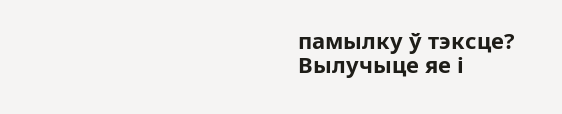памылку ў тэксце? Вылучыце яе і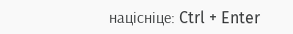націсніце: Ctrl + Enter